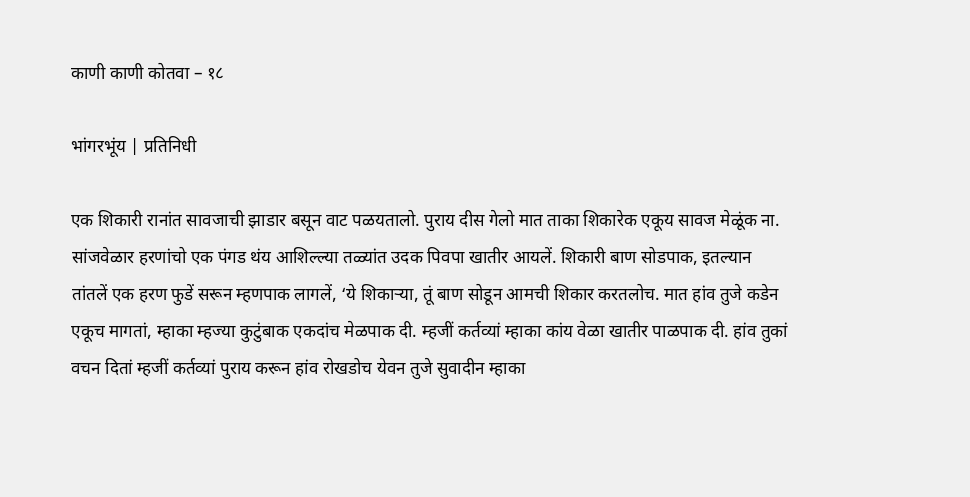काणी काणी कोतवा – १८

भांगरभूंय | प्रतिनिधी

एक शिकारी रानांत सावजाची झाडार बसून वाट पळयतालो. पुराय दीस गेलो मात ताका शिकारेक एकूय सावज मेळूंक ना. सांजवेळार हरणांचो एक पंगड थंय आशिल्ल्या तळ्यांत उदक पिवपा खातीर आयलें. शिकारी बाण सोडपाक, इतल्यान तांतलें एक हरण फुडें सरून म्हणपाक लागलें, ‘ये शिकार्‍या, तूं बाण सोडून आमची शिकार करतलोच. मात हांव तुजे कडेन एकूच मागतां, म्हाका म्हज्या कुटुंबाक एकदांच मेळपाक दी. म्हजीं कर्तव्यां म्हाका कांय वेळा खातीर पाळपाक दी. हांव तुकां वचन दितां म्हजीं कर्तव्यां पुराय करून हांव रोखडोच येवन तुजे सुवादीन म्हाका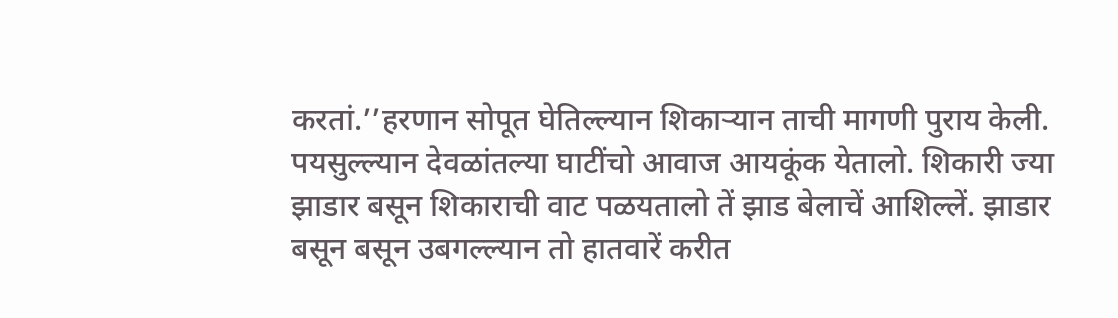करतां.’’हरणान सोपूत घेतिल्ल्यान शिकार्‍यान ताची मागणी पुराय केली.
पयसुल्ल्यान देवळांतल्या घाटींचो आवाज आयकूंक येतालो. शिकारी ज्या झाडार बसून शिकाराची वाट पळयतालो तें झाड बेलाचें आशिल्लें. झाडार बसून बसून उबगल्ल्यान तो हातवारें करीत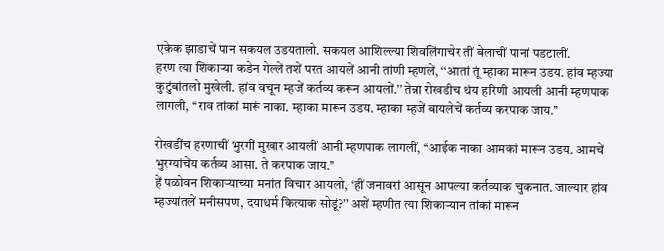एकेक झाडाचें पान सकयल उडयतालो. सकयल आशिल्ल्या शिवलिंगाचेर तीं बेलाचीं पानां पडटालीं.
हरण त्या शिकार्‍या कडेन गेल्लें तशें परत आयलें आनी तांणी म्हणलें, ‘‘आतां तूं म्हाका मारून उडय. हांव म्हज्या कुटुंबांतलो मुखेली. हांव वचून म्हजें कर्तव्य करून आयलों.’’ तेन्ना रोखडीच थंय हरिणी आयली आनी म्हणपाक लागली, ‘‘राव तांकां मारूं नाका. म्हाका मारून उडय. म्हाका म्हजें बायलेचें कर्तव्य करपाक जाय.’’

रोखडींच हरणाचीं भुरगीं मुखार आयलीं आनी म्हणपाक लागलीं, ‘‘आईक नाका आमकां मारून उडय. आमचें भुरग्यांचेंय कर्तव्य आसा. ते करपाक जाय.’’
हें पळोवन शिकार्‍याच्या मनांत विचार आयलो, ‘हीं जनावरां आसून आपल्या कर्तव्याक चुकनात. जाल्यार हांव म्हज्यांतलें मनीसपण, दयाधर्म कित्याक सोडूं?’’ अशें म्हणीत त्या शिकार्‍यान तांकां मारून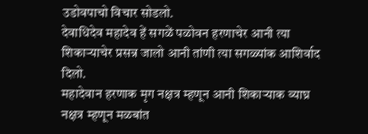उडोवपाचो विचार सोडलो.
देवाधिदेव महादेव हें सगळें पळोवन हरणाचेर आनी त्या शिकार्‍याचेर प्रसन्न जालो आनी तांणी त्या सगळ्यांक आशिर्वाद दिलो.
महादेवान हरणाक मृग नक्षत्र म्हणून आनी शिकार्‍याक व्याघ्र नक्षत्र म्हणून मळबांत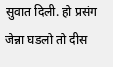सुवात दिली. हो प्रसंग जेन्ना घडलो तो दीस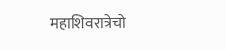महाशिवरात्रेचो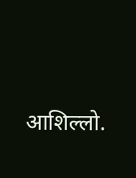आशिल्लो.